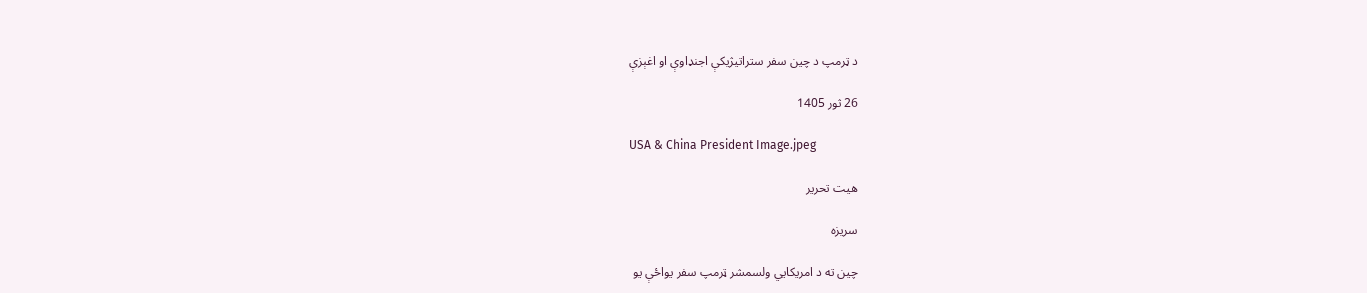د ټرمپ د چین سفر ستراتیژیکې اجنډاوې او اغېزې

26 ثور 1405

USA & China President Image.jpeg

هیت تحریر

سريزه

چین ته د امریکایي ولسمشر ټرمپ سفر یواځې یو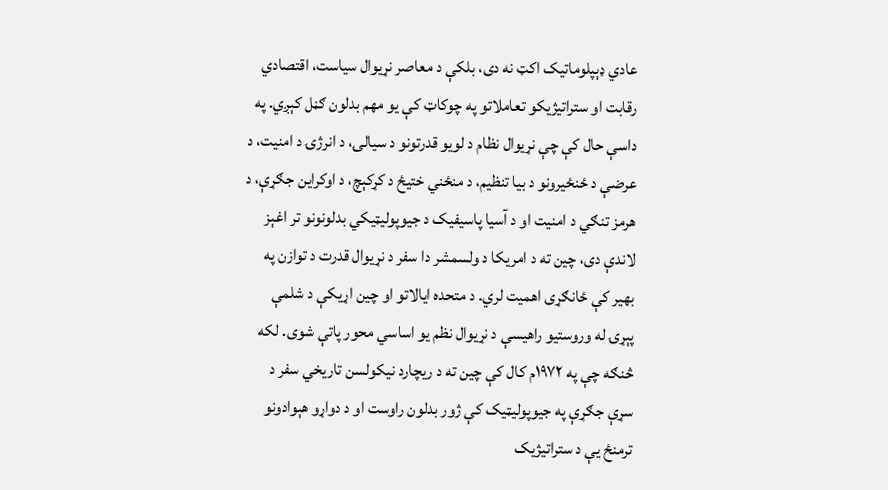عادي ډېپلوماتیک اکټ نه دی، بلکې د معاصر نړیوال سیاست، اقتصادي رقابت او ستراتیژیکو تعاملاتو په چوکاټ کې یو مهم بدلون ګڼل کېږي. په داسې حال کې چې نړیوال نظام د لویو قدرتونو د سیالۍ، د انرژۍ د امنیت، د عرضې د ځنځیرونو د بیا تنظیم، د منځني ختیځ د کړکېچ، د اوکراین جګړې، د هرمز تنګي د امنیت او د آسیا پاسیفیک د جیوپولیټیکي بدلونونو تر اغېز لاندې دی، چین ته د امریکا د ولسمشر دا سفر د نړیوال قدرت د توازن په بهیر کې ځانګړی اهمیت لري. د متحده ایالاتو او چین اړیکې د شلمې پېړۍ له وروستیو راهیسې د نړیوال نظم یو اساسي محور پاتې شوی. لکه څنګه چې په ۱۹۷۲م کال کې چین ته د ریچارد نیکولسن تاریخي سفر د سړې جګړې په جیوپولیټیک کې ژور بدلون راوست او د دواړو هېوادونو ترمنځ یې د ستراتیژیک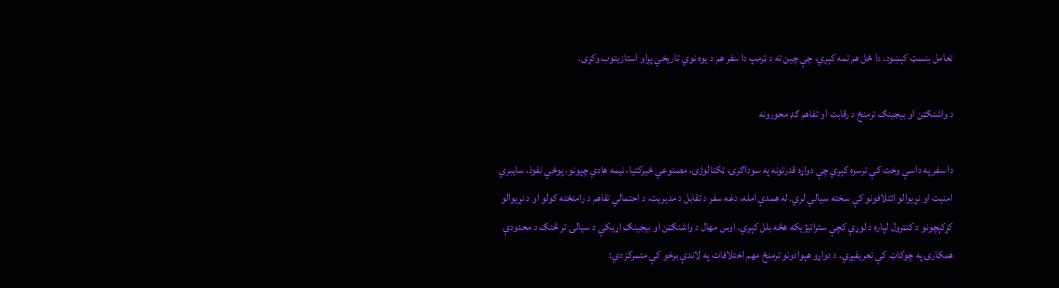تعامل بنسټ کېښود. دا ځل هم تمه کېږي، چې چین ته د ټرمپ دا سفر هم د یوه نوي تاریخي پړاو استازیتوب وکړی.

د واشنګټن او بیجینګ ترمنځ د رقابت او تفاهم ګډ محورونه

دا سفر په داسې وخت کې ترسره کېږي چې دواړه قدرتونه په سوداګرۍ، ټکنالوژۍ، مصنوعي ځیرکتیا، نیمه هادي چپونو، پوځي نفوذ، سایبري امنیت او نړیوالو ائتلافونو کې سخته سیالي لري. له همدې امله، دغه سفر د تقابل د مدیریت، د احتمالي تفاهم د رامنځته کولو او د نړیوالو کړکېچونو د کنټرول لپاره د لوړې کچې ستراتیژیکه هڅه بلل کېږي. اوس مهال د واشنګټن او بیجینګ اړیکې د سیالۍ تر څنګ د محدودې همکارۍ په چوکاټ کې تعریفیږي. د دواړو هېوادونو ترمنځ مهم اختلافات په لاندې برخو کې متمرکز دي: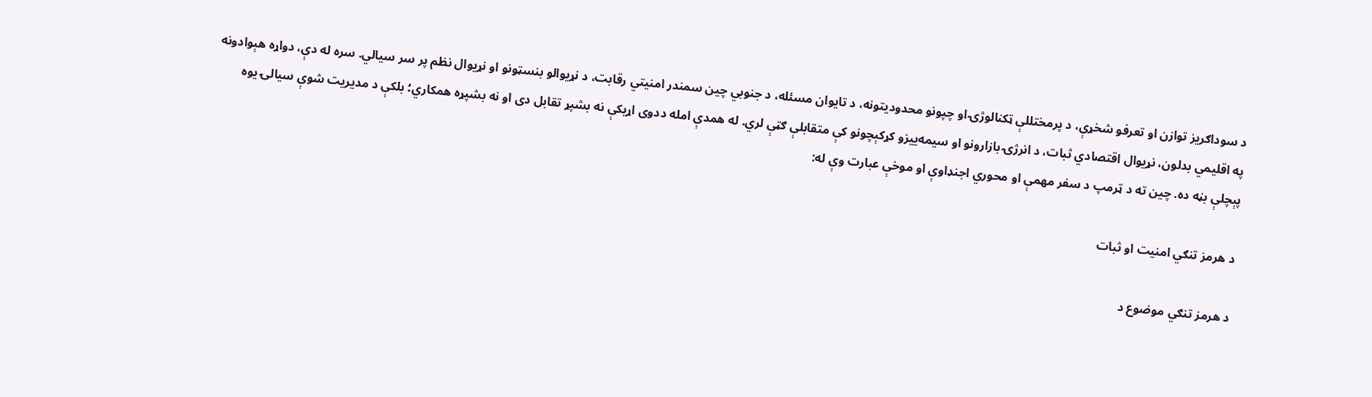د سوداګریز توازن او تعرفو شخړې، د پرمختللې ټکنالوژۍ او چپونو محدودیتونه، د تایوان مسئله، د جنوبي چین سمندر امنیتي رقابت، د نړیوالو بنسټونو او نړیوال نظم پر سر سیالي. سره له دې، دواړه هېوادونه په اقلیمي بدلون، نړیوال اقتصادي ثبات، د انرژۍ بازارونو او سیمه‌ییزو کړکېچونو کې متقابلې ګټې لري. له همدې امله ددوی اړیکې نه بشپړ تقابل دی او نه بشپړه همکاري؛ بلکې د مدیریت شوې سیالۍ یوه پېچلې بڼه ده. چین ته د ټرمپ د سفر مهمې او محوري اجنډاوې او موخې عبارت وې له:

د هرمز تنګي امنیت او ثبات

د هرمز تنګي موضوع د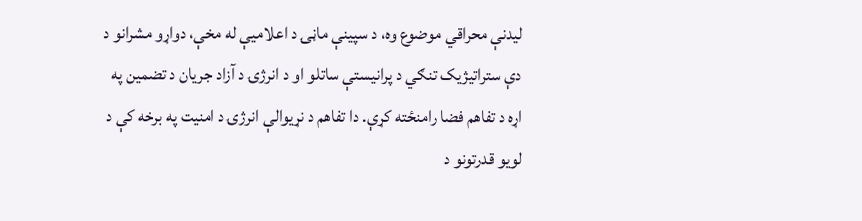لیدنې محراقي موضوع وه، د سپینې ماڼۍ د اعلامیې له مخې، دواړو مشرانو د دې ستراتیژیک تنګي د پرانیستې ساتلو او د انرژۍ د آزاد جریان د تضمین په اړه د تفاهم فضا رامنځته کړې. دا تفاهم د نړیوالې انرژۍ د امنیت په برخه کې د لویو قدرتونو د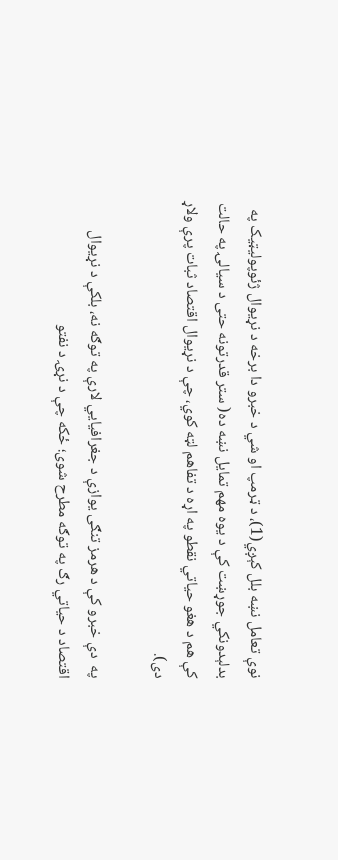نوې تعامل نښه بلل کېږي(1)، د ټرمپ او شي د خبرو دا برخه د نړیوال ژئوپولیټیک په بدلېدونکي جوړښت کې د یوه مهم تمایل نښه ده( ستر قدرتونه حتی د سیالۍ په حالت کې هم د هغو حیاتي نقطو په اړه د تفاهم لټه کوي، چې د نړیوال اقتصاد ثبات پرې ولاړ دی).

په  دې خبرو کې د هرمز تنګی یوازې د جغرافیایي لارې په توګه نه، بلکې د نړیوال اقتصاد د حیاتي رګ په توګه مطرح شوی؛ ځکه چې د نړۍ د نفتو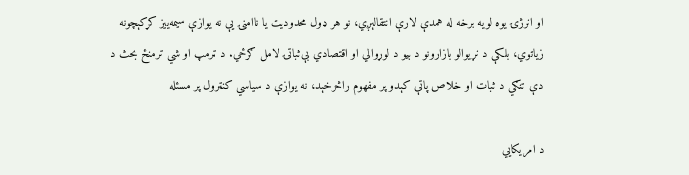او انرژۍ یوه لویه برخه له همدې لارې انتقالېږي، نو هر ډول محدودیت یا ناامنۍ یې نه یوازې سیمه‌ییز کړکېچونه زیاتوي، بلکې د نړیوالو بازارونو د بیو د لوړوالي او اقتصادي بې‌ثباتۍ لامل ګرځي. د ټرمپ او شي ترمنځ بحث د دې تنګي د ثبات او خلاص پاتې کېدو پر مفهوم راڅرخېد، نه یوازې د سیاسي کنټرول پر مسئله

د امریکايي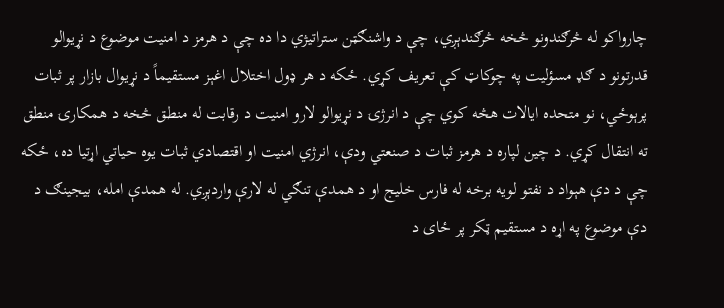چارواکو له څرګندونو څخه څرګندېږي، چې د واشنګټن ستراتیژي دا ده چې د هرمز د امنیت موضوع د نړیوالو قدرتونو د ګډ مسؤلیت په چوکاټ کې تعریف کړي. ځکه د هر ډول اختلال اغېز مستقیماً د نړیوال بازار پر ثبات پرېوځي، نو متحده ایالات هڅه کوي چې د انرژۍ د نړیوالو لارو امنیت د رقابت له منطق څخه د همکارۍ منطق ته انتقال کړي. د چین لپاره د هرمز ثبات د صنعتي ودې، انرژي امنیت او اقتصادي ثبات یوه حیاتي اړتیا ده، ځکه چې د دې هېواد د نفتو لویه برخه له فارس خلیج او د همدې تنګي له لارې واردېږي. له همدې امله، بیجینګ د دې موضوع په اړه د مستقیم ټکر پر ځای د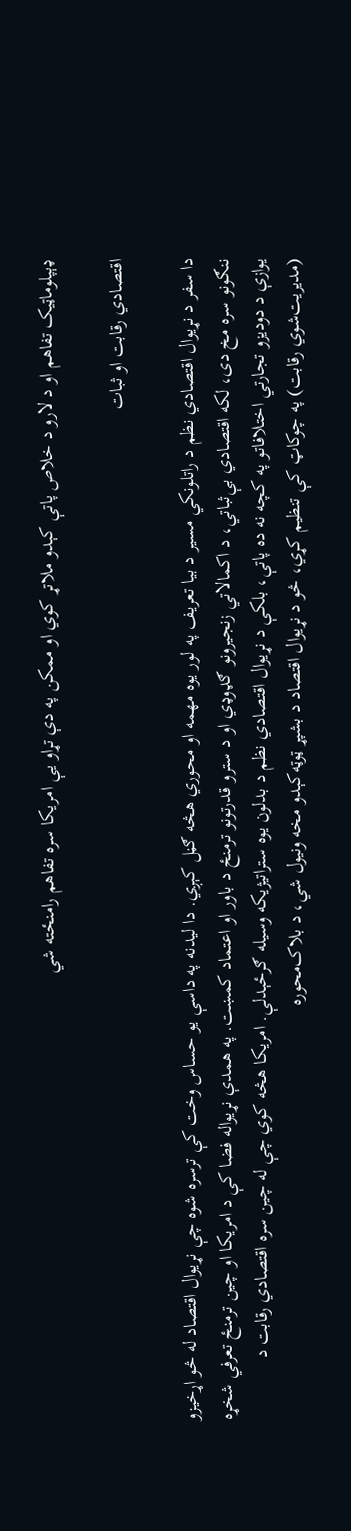ډېپلوماټیک تفاهم او د لارو د خلاص پاتې کېدو ملاتړ کوي او ممکن په دې تړاو یې امریکا سره تفاهم رامنځته شي

اقتصادي رقابت او ثبات

دا سفر د نړیوال اقتصادي نظم د راتلونکي مسیر د بیا تعریف په لور یوه مهمه او محوري هڅه ګڼل کېږي. دا لیدنه په داسې یو حساس وخت کې ترسره شوه چې نړیوال اقتصاد له څو اړخیزو ننګونو سره مخ دی، لکه اقتصادي بې‌ثباتي، د اکمالاتي زنجیرونو ګډوډي او د سترو قدرتونو ترمنځ د باور او اعتماد کمښت. په همدې نړیواله فضا کې د امریکا او چین ترمنځ تعرفي شخړه یوازې د دودیزو تجارتي اختلافاتو په کچه نه ده پاتې، بلکې د نړیوال اقتصادي نظم د بدلون یوه ستراتیژیکه وسیله ګرځېدلې. امریکا هڅه کوي چې له چین سره اقتصادي رقابت د (مدیریت‌شوي رقابت) په چوکاټ کې تنظیم کړي، څو د نړیوال اقتصاد د بشپړ ټوټه‌کېدو مخه ونیول شي، د بلاک‌محوره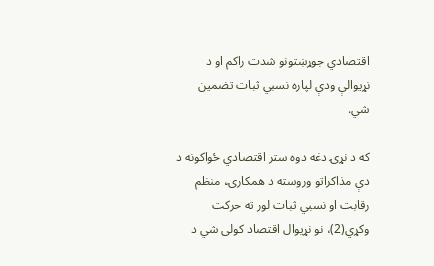اقتصادي جوړښتونو شدت راکم او د نړیوالې ودې لپاره نسبي ثبات تضمین شي.

که د نړۍ دغه دوه ستر اقتصادي ځواکونه د دې مذاکراتو وروسته د همکارۍ، منظم رقابت او نسبي ثبات لور ته حرکت وکړي(2)، نو نړیوال اقتصاد کولی شي د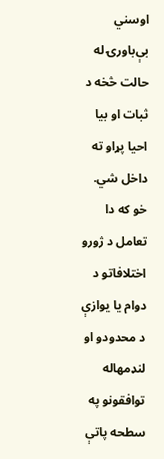اوسني بې‌باورۍ له حالت څخه د ثبات او بیا احیا پړاو ته داخل شي. خو که دا تعامل د ژورو اختلافاتو د دوام یا یوازې د محدودو او لنډمهاله توافقونو په سطحه پاتې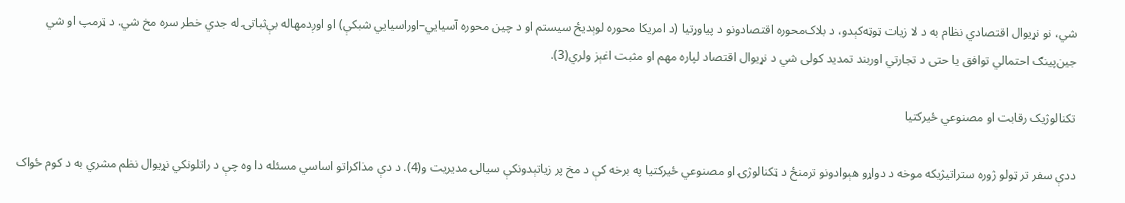شي، نو نړیوال اقتصادي نظام به د لا زیات ټوټه‌کېدو، د بلاک‌محوره اقتصادونو د پیاوړتیا (د امریکا محوره لوېدیځ سیستم او د چین محوره آسیایي–اوراسیایي شبکې) او اوږدمهاله بې‌ثباتۍ له جدي خطر سره مخ شي. د ټرمپ او شي جین‌پینګ احتمالي توافق یا حتی د تجارتي اوربند تمدید کولی شي د نړیوال اقتصاد لپاره مهم او مثبت اغېز ولري(3).

تکنالوژیک رقابت او مصنوعي ځیرکتیا

ددې سفر تر ټولو ژوره ستراتیژیکه موخه د دواړو هېوادونو ترمنځ د ټکنالوژۍ او مصنوعي ځیرکتیا په برخه کې د مخ پر زیاتېدونکې سیالۍ مدیریت و(4). د دې مذاکراتو اساسي مسئله دا وه چې د راتلونکي نړیوال نظم مشري به د کوم ځواک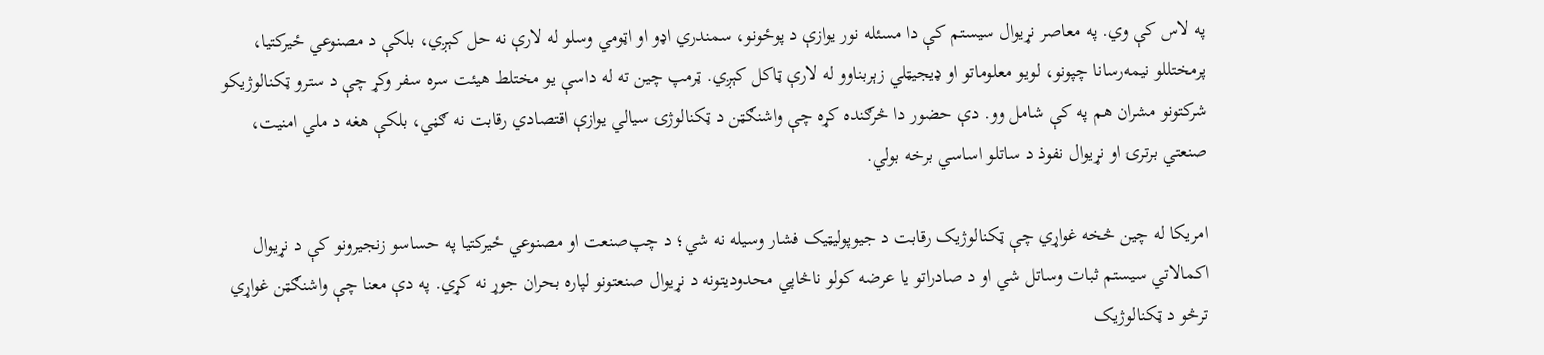په لاس کې وي. په معاصر نړیوال سیستم کې دا مسئله نور یوازې د پوځونو، سمندري اډو او اټومي وسلو له لارې نه حل کېږي، بلکې د مصنوعي ځیرکتیا، پرمختللو نیمه‌رسانا چپونو، لویو معلوماتو او ډیجیټلي زېربناوو له لارې ټاکل کېږي. ټرمپ چین ته له داسې یو مختلط هیئت سره سفر وکړ چې د سترو ټکنالوژیکو شرکتونو مشران هم په کې شامل وو. دې حضور دا څرګنده کړه چې واشنګټن د ټکنالوژۍ سیالي یوازې اقتصادي رقابت نه ګڼي، بلکې هغه د ملي امنیت، صنعتي برترۍ او نړیوال نفوذ د ساتلو اساسي برخه بولي.

امریکا له چین څخه غواړي چې ټکنالوژیک رقابت د جیوپولیټیک فشار وسیله نه شي؛ د چپ‌صنعت او مصنوعي ځیرکتیا په حساسو زنجیرونو کې د نړیوال اکمالاتي سیستم ثبات وساتل شي او د صادراتو یا عرضه کولو ناڅاپي محدودیتونه د نړیوال صنعتونو لپاره بحران جوړ نه کړي. په دې معنا چې واشنګټن غواړي ترڅو د ټکنالوژیک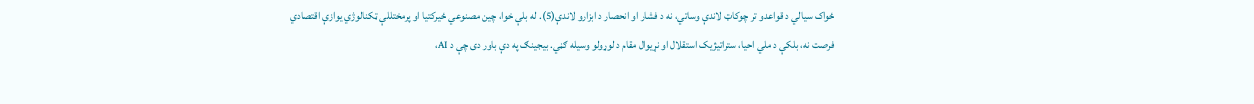ځواک سیالي د قواعدو تر چوکاټ لاندې وساتي، نه د فشار او انحصار د ابزارو لاندې(5). له بلې خوا، چین مصنوعي ځیرکتیا او پرمختللې ټکنالوژي یوازې اقتصادي فرصت نه، بلکې د ملي احیا، ستراتیژیک استقلال او نړیوال مقام د لوړولو وسیله ګڼي. بیجینګ په دې باور دی چې د AI،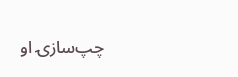چپ‌سازۍ او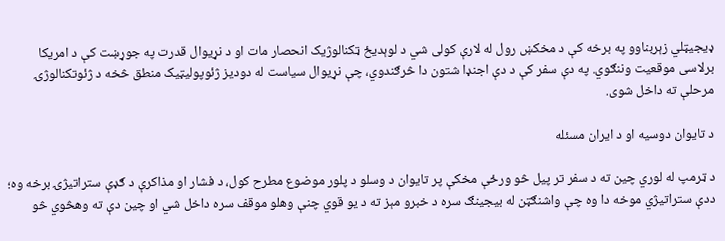ډیجیټلي زېربناوو په برخه کې د مخکښ رول له لارې کولی شي د لوېدیځ ټکنالوژیک انحصار مات او د نړیوال قدرت په جوړښت کې د امریکا برلاسی موقعیت وننګوي. په دې سفر کې د دې اجنډا شتون دا څرګندوي، چې نړیوال سیاست له دودیز ژئوپولیټیک منطق څخه د ژئوتکنالوژۍ مرحلې ته داخل شوی.

د تایوان دوسیه او د ایران مسئله

د ټرمپ له لوري چین ته د سفر تر پیل څو ورځې مخکې پر تایوان د وسلو د پلور موضوع مطرح کول، د فشار او مذاکرې د ګډې ستراتیژۍ برخه وه؛ ددې ستراتیژي موخه دا وه چې واشنګټن له بیجینګ سره د خبرو مېز ته د یو قوي چنې وهلو موقف سره داخل شي او چین دې ته وهڅوي څو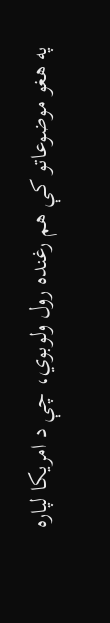په هغو موضوعاتو کې هم رغنده رول ولوبوي، چې د امریکا لپاره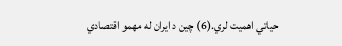حیاتي اهمیت لري.(6) چین د ایران له مهمو اقتصادي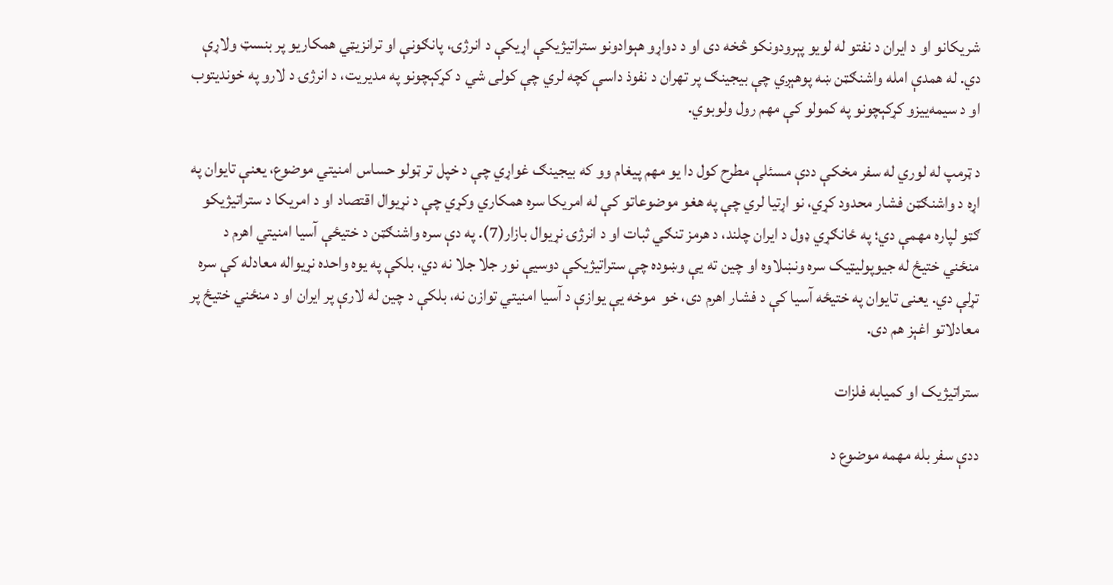شریکانو او د ایران د نفتو له لویو پېرودونکو څخه دی او د دواړو هېوادونو ستراتیژیکې اړیکې د انرژۍ، پانګونې او ترانزیټي همکاریو پر بنسټ ولاړې دي. له همدې امله واشنګټن ښه پوهېږي چې بیجینګ پر تهران د نفوذ داسې کچه لري چې کولی شي د کړکېچونو په مدیریت، د انرژۍ د لارو په خوندیتوب او د سیمه‌ییزو کړکېچونو په کمولو کې مهم رول ولوبوي.

د ټرمپ له لوري له سفر مخکې ددې مسئلې مطرح کول دا یو مهم پیغام وو که بیجینګ غواړي چې د خپل تر ټولو حساس امنیتي موضوع، یعنې تایوان په اړه د واشنګټن فشار محدود کړي، نو اړتیا لري چې په هغو موضوعاتو کې له امریکا سره همکاري وکړي چې د نړیوال اقتصاد او د امریکا د ستراتیژیکو ګټو لپاره مهمې دي؛ په ځانګړي ډول د ایران چلند، د هرمز تنګي ثبات او د انرژۍ نړیوال بازار(7). په دې سره واشنګټن د ختیځې آسیا امنیتي اهرم د منځني ختیځ له جیوپولیټیک سره ونښلاوه او چین ته یې وښوده چې ستراتیژیکې دوسیې نور جلا جلا نه دي، بلکې په یوه واحده نړیواله معادله کې سره تړلې دي. یعنی تایوان په ختیځه آسیا کې د فشار اهرم دی، خو  موخه یې یوازې د آسیا امنیتي توازن نه، بلکې د چین له لارې پر ایران او د منځني ختیځ پر معادلاتو اغېز هم دی.

ستراتیژیک او کمیابه فلزات

ددې سفر بله مهمه موضوع د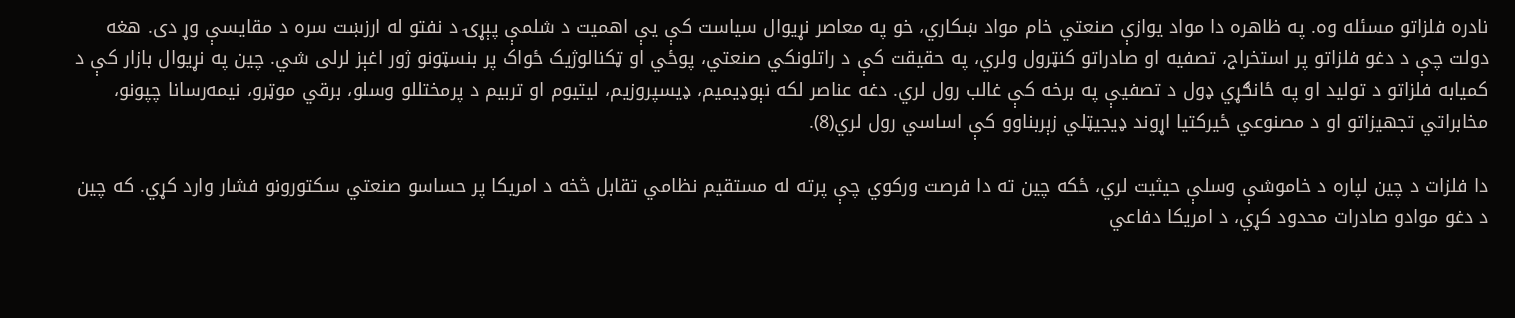نادره فلزاتو مسئله وه. په ظاهره دا مواد یوازې صنعتي خام مواد ښکاري، خو په معاصر نړیوال سیاست کې یې اهمیت د شلمې پېړۍ د نفتو له ارزښت سره د مقایسې وړ دی. هغه دولت چې د دغو فلزاتو پر استخراج، تصفیه او صادراتو کنټرول ولري، په حقیقت کې د راتلونکي صنعتي، پوځي او ټکنالوژیک ځواک پر بنسټونو ژور اغېز لرلی شي. چین په نړیوال بازار کې د کمیابه فلزاتو د تولید او په ځانګړي ډول د تصفیې په برخه کې غالب رول لري. دغه عناصر لکه نېوډیمیم، ډیسپروزیم، لیتیوم او تربیم د پرمختللو وسلو، برقي موټرو، نیمه‌رسانا چپونو، مخابراتي تجهیزاتو او د مصنوعي ځیرکتیا اړوند ډیجیټلي زېربناوو کې اساسي رول لري(8).

دا فلزات د چین لپاره د خاموشې وسلې حیثیت لري، ځکه چین ته دا فرصت ورکوي چې پرته له مستقیم نظامي تقابل څخه د امریکا پر حساسو صنعتي سکتورونو فشار وارد کړي. که چین د دغو موادو صادرات محدود کړي، د امریکا دفاعي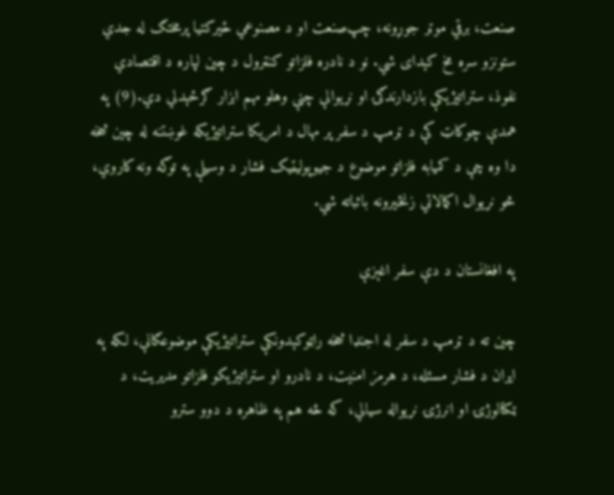صنعت، برقي موټر جوړونه، چپ‌صنعت او د مصنوعي ځیرکتیا پرمختګ له جدي ستونزو سره مخ کېدای شي. نو د نادره فلزاتو کنټرول د چین لپاره د اقتصادي نفوذ، ستراتیژیکې بازدارندګۍ او نړیوالې چنې وهلو مهم ابزار ګرځېدلي دي.(9) په همدې چوکاټ کې د ټرمپ د سفر پر مهال د امریکا ستراتیژیکه غوښتنه له چین څخه دا وه چې د کمیابه فلزاتو موضوع د جیوپولیټیک فشار د وسیلې په توګه ونه کاروي، څو نړیوال اکمالاتي زنځیرونه باثباته شي.

په افغانستان د دې سفر اغېزې

چین ته د ټرمپ د سفر له اجنډا څخه راټوکېدونکې ستراتیژیکې موضوعګانې، لکه په ایران د فشار مسئله، د هرمز امنیت، د نادرو او ستراتیژیکو فلزاتو مدیریت، د ټکنالوژۍ او انرژۍ نړیواله سیالي، که څه هم په ظاهره د دوو سترو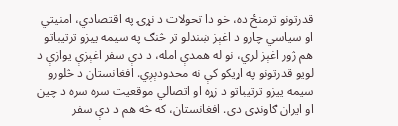قدرتونو ترمنځ ده، خو دا تحولات د نړۍ په اقتصادي، امنیتي او سیاسي چارو د اغېز ښندلو تر څنګ په سیمه ییزو ترتیباتو هم ژور اغېز لري، نو له همدې امله، د دې سفر اغېزې یوازې د لویو قدرتونو په اړیکو کې نه محدودېږي. افغانستان د څلورو سیمه ییزو ترتیباتو د زړه او اتصالي موقعیت سره سره د چین او ایران ګاونډی دی. افغانستان، که څه هم د دې سفر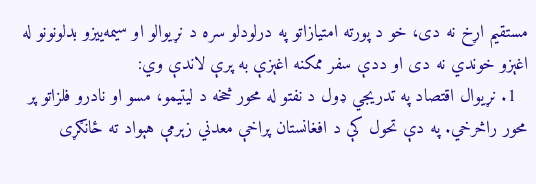مستقیم اړخ نه دی، خو د پورته امتیازاتو په درلودلو سره د نړیوالو او سیمه‌ییزو بدلونونو له اغېزو خوندي نه دی او ددې سفر ممکنه اغېزې به پرې لاندې وي:
  1. نړیوال اقتصاد په تدریجي ډول د نفتو له محور څخه د لیتیمو، مسو او نادرو فلزاتو پر محور راڅرخي. په دې تحول کې د افغانستان پراخې معدني زېرمې هېواد ته ځانګړی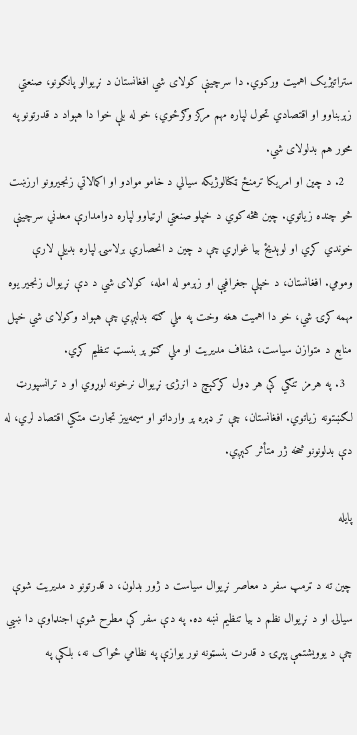ستراتیژیک اهمیت ورکوي. دا سرچینې کولای شي افغانستان د نړیوالو پانګونو، صنعتي زېربناوو او اقتصادي تحول لپاره مهم مرکز وګرځوي؛ خو له بلې خوا دا هېواد د قدرتونو په محور هم بدلولای شي.
  2. د چین او امریکا ترمنځ ټکنالوژیکه سیالي د خامو موادو او اکمالاتي زنجیرونو ارزښت څو چنده زیاتوي. چین هڅه کوي د خپلو صنعتي اړتیاوو لپاره دوامدارې معدني سرچینې خوندي کړي او لوېدیځ بیا غواړي چې د چین د انحصاري برلاسۍ لپاره بدیلې لارې ومومي. افغانستان، د خپلې جغرافیې او زېرمو له امله، کولای شي د دې نړیوال زنجیر یوه مهمه کړۍ شي، خو دا اهمیت هغه وخت په ملي ګټه بدلېږي چې هېواد وکولای شي خپل منابع د متوازن سیاست، شفاف مدیریت او ملي ګټو پر بنسټ تنظیم کړي.
  3. په هرمز تنګي کې هر ډول کړکېچ د انرژۍ نړیوال نرخونه لوړوي او د ترانسپورټ لګښتونه زیاتوي. افغانستان، چې تر ډېره پر وارداتو او سیمه‌ییز تجارت متکي اقتصاد لري، له دې بدلونونو څخه ژر متأثر کېږي.

پایله

چین ته د ټرمپ سفر د معاصر نړیوال سیاست د ژور بدلون، د قدرتونو د مدیریت شوې سیالۍ او د نړیوال نظم د بیا تنظیم نښه ده. په دې سفر کې مطرح شوې اجنډاوې دا ښيي چې د یوویشتمې پېړۍ د قدرت بنسټونه نور یوازې په نظامي ځواک نه، بلکې په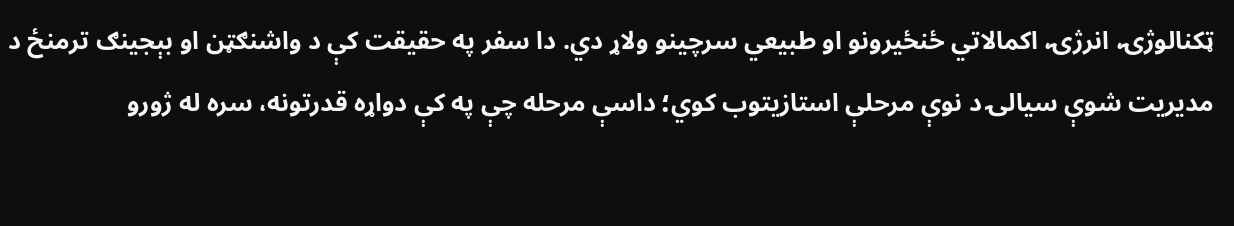ټکنالوژۍ، انرژۍ، اکمالاتي ځنځیرونو او طبیعي سرچینو ولاړ دي. دا سفر په حقیقت کې د واشنګټن او بېجینګ ترمنځ د مدیریت شوې سیالۍ د نوې مرحلې استازیتوب کوي؛ داسې مرحله چې په کې دواړه قدرتونه، سره له ژورو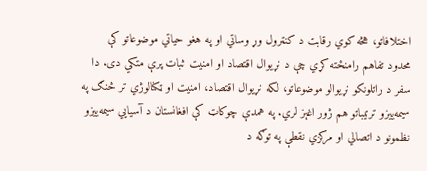اختلافاتو، هڅه کوي رقابت د کنټرول وړ وساتي او په هغو حیاتي موضوعاتو کې محدود تفاهم رامنځته کړي چې د نړیوال اقتصاد او امنیت ثبات پرې متکي دی. دا سفر د راتلونکو نړیوالو موضوعاتو، لکه نړیوال اقتصاد، امنیت او ټکنالوژي تر څنګ په سیمه‌ییزو ترتیباتو هم ژور اغېز لري. په همدې چوکاټ کې افغانستان د آسیایي سیمه‌ییزو نظمونو د اتصالي او مرکزي نقطې په توګه د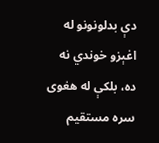دې بدلونونو له اغېزو خوندي نه ده، بلکې له هغوی سره مستقیم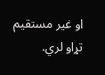او غیر مستقیم تړاو لري.